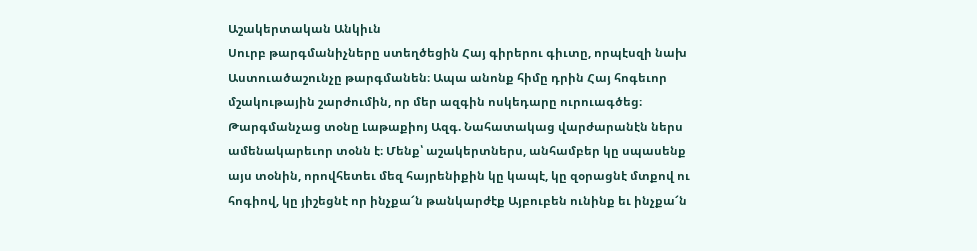Աշակերտական Անկիւն
Սուրբ թարգմանիչները ստեղծեցին Հայ գիրերու գիւտը, որպէսզի նախ Աստուածաշունչը թարգմանեն։ Ապա անոնք հիմը դրին Հայ հոգեւոր մշակութային շարժումին, որ մեր ազգին ոսկեդարը ուրուագծեց։
Թարգմանչաց տօնը Լաթաքիոյ Ազգ. Նահատակաց վարժարանէն ներս ամենակարեւոր տօնն է։ Մենք՝ աշակերտներս, անհամբեր կը սպասենք այս տօնին, որովհետեւ մեզ հայրենիքին կը կապէ, կը զօրացնէ մտքով ու հոգիով, կը յիշեցնէ որ ինչքա՜ն թանկարժէք Այբուբեն ունինք եւ ինչքա՜ն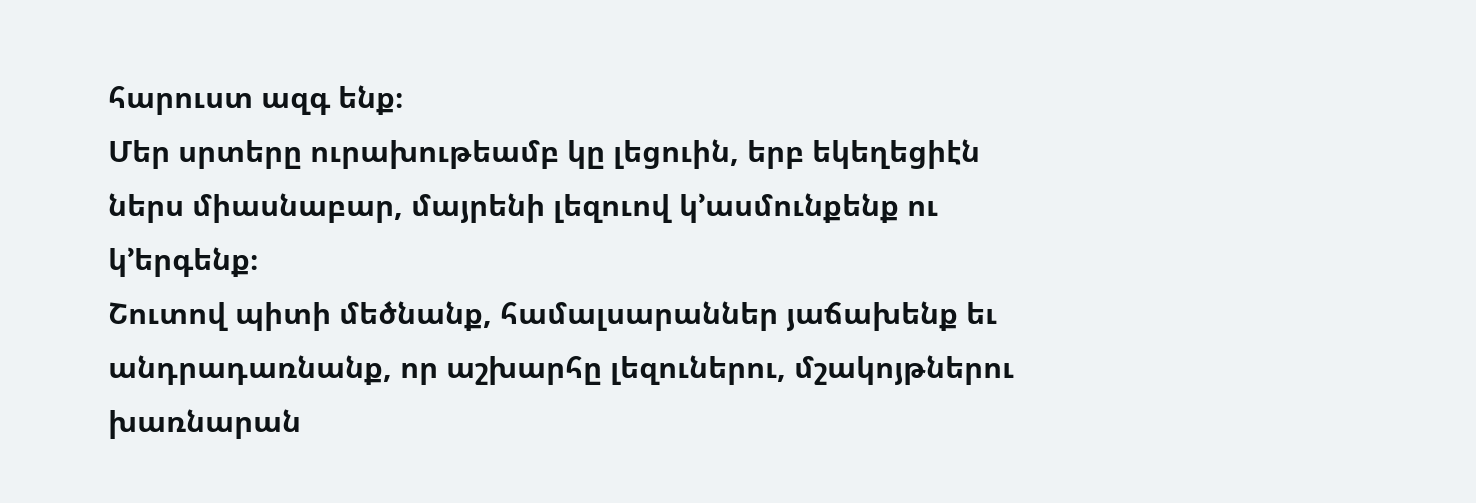հարուստ ազգ ենք։
Մեր սրտերը ուրախութեամբ կը լեցուին, երբ եկեղեցիէն ներս միասնաբար, մայրենի լեզուով կ’ասմունքենք ու կ’երգենք։
Շուտով պիտի մեծնանք, համալսարաններ յաճախենք եւ անդրադառնանք, որ աշխարհը լեզուներու, մշակոյթներու խառնարան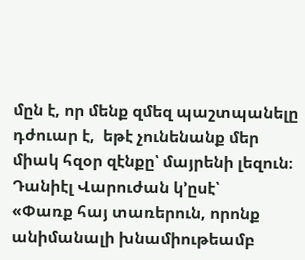մըն է, որ մենք զմեզ պաշտպանելը դժուար է,  եթէ չունենանք մեր միակ հզօր զէնքը՝ մայրենի լեզուն։
Դանիէլ Վարուժան կ’ըսէ՝
«Փառք հայ տառերուն, որոնք անիմանալի խնամիութեամբ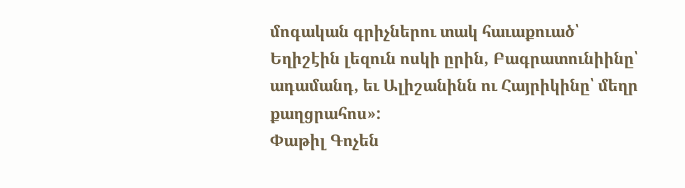մոգական գրիչներու տակ հաւաքուած՝ Եղիշէին լեզուն ոսկի ըրին, Բագրատունիինը՝ ադամանդ, եւ Ալիշանինն ու Հայրիկինը՝ մեղր քաղցրահոս»:
Փաթիլ Գոչեն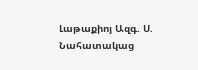Լաթաքիոյ Ազգ. Ս. Նահատակաց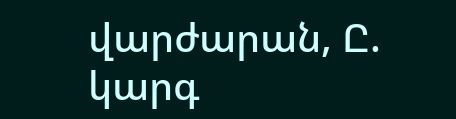վարժարան, Ը. կարգ